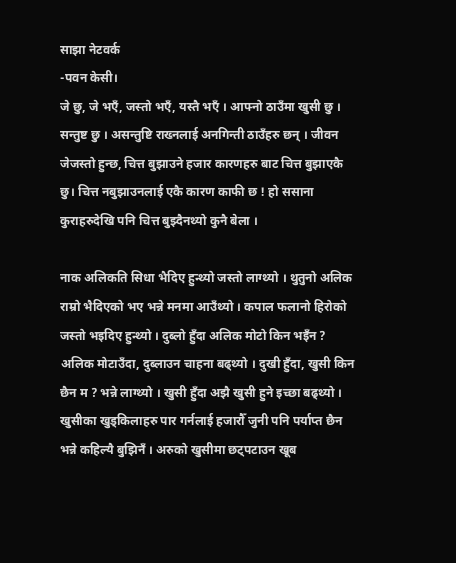साझा नेटवर्क
-पवन केसी।
जे छु, जे भएँ, जस्तो भएँ, यस्तै भएँ । आफ्नो ठाउँमा खुसी छु । सन्तुष्ट छु । असन्तुष्टि राख्नलाई अनगिन्ती ठाउँहरु छन् । जीवन जेजस्तो हुन्छ, चित्त बुझाउने हजार कारणहरु बाट चित्त बुझाएकै छु। चित्त नबुझाउनलाई एकै कारण काफी छ ! हो ससाना कुराहरुदेखि पनि चित्त बुझ्दैनथ्यो कुनै बेला ।

नाक अलिकति सिधा भैदिए हुन्थ्यो जस्तो लाग्थ्यो । थुतुनो अलिक राम्रो भैदिएको भए भन्ने मनमा आउँथ्यो । कपाल फलानो हिरोको जस्तो भइदिए हुन्थ्यो । दुब्लो हुँदा अलिक मोटो किन भइँन ? अलिक मोटाउँदा, दुब्लाउन चाहना बढ्थ्यो । दुखी हुँदा, खुसी किन छैन म ? भन्ने लाग्थ्यो । खुसी हुँदा अझै खुसी हुने इच्छा बढ्थ्यो ।
खुसीका खुड्किलाहरु पार गर्नलाई हजारौँ जुनी पनि पर्याप्त छैन भन्ने कहिल्यै बुझिनँ । अरुको खुसीमा छट्पटाउन खूब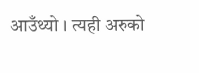आउँथ्यो । त्यही अरुको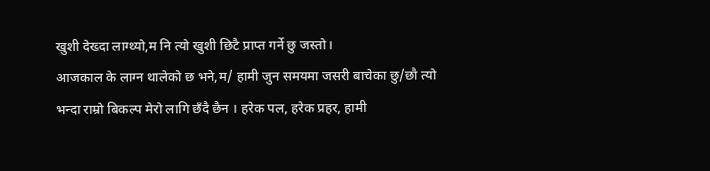खुशी देख्दा लाग्थ्यो,म नि त्यो खुशी छिटै प्राप्त गर्ने छु जस्तो।
आजकाल के लाग्न थालेको छ भने,म/ हामी जुन समयमा जसरी बाचेका छु/छौ त्यो भन्दा राम्रो बिकल्प मेरो लागि छँदै छैन । हरेक पल, हरेक प्रहर, हामी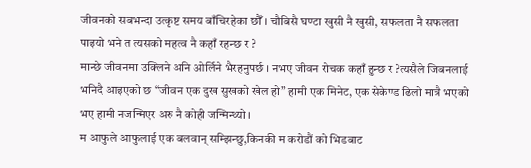जीवनको सबभन्दा उत्कृष्ट समय बाँचिरहेका छौँ । चौबिसै घण्टा खुसी नै खुसी, सफलता नै सफलता पाइयो भने त त्यसको महत्व नै कहाँ रहन्छ र ?
मान्छे जीवनमा उक्लिने अनि ओर्लिने भैरहनुपर्छ । नभए जीवन रोचक कहाँ हुन्छ र ?त्यसैले जिबनलाई भनिदै आइएको छ “जीवन एक दुख सुखको खेल हो” हामी एक मिनेट, एक सेकेण्ड ढिलो मात्रै भएको भए हामी नजन्मिएर अरु नै कोही जन्मिन्थ्यो ।
म आफुले आफुलाई एक बलवान् सम्झिन्छु,किनकी म करोडौं को भिडबाट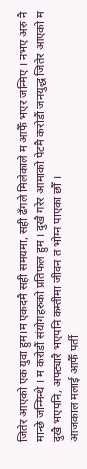जितेर आएको एक युवा हुम।म एकदमै सही समयमा, सही ढँगले मिलेकाले म आफैँ भएर जन्मिए । नभए अरु नै मान्छे जन्मिन्थे । म करोडौं संयोगहरुको प्रतिफल हुम । दुखै गरेर आमाको पेटमै करोडौं जनयुद्ध जितेर आएको म दुखै भएपनि, अफ्ट्यारै भएपनि कम्तीमा जीवन त भोग्न पाएका छौँ ।
आजकाल मलाई आफैँ पर्ती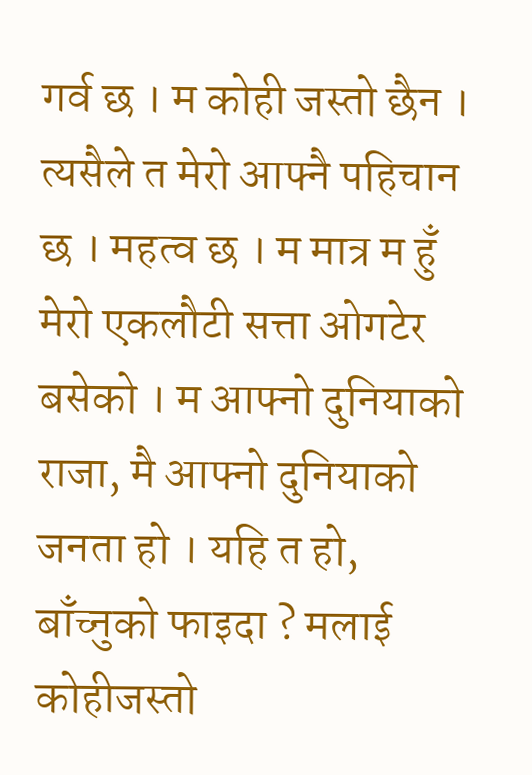गर्व छ । म कोही जस्तो छैन । त्यसैले त मेरो आफ्नै पहिचान छ । महत्व छ । म मात्र म हुँ मेरो एकलौटी सत्ता ओगटेर बसेको । म आफ्नो दुनियाको राजा, मै आफ्नो दुनियाको जनता हो । यहि त हो, बाँच्नुको फाइदा ? मलाई कोहीजस्तो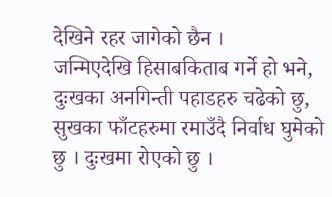देखिने रहर जागेको छैन ।
जन्मिएदेखि हिसाबकिताब गर्ने हो भने, दुःखका अनगिन्ती पहाडहरु चढेको छु, सुखका फाँटहरुमा रमाउँदै निर्वाध घुमेको छु । दुःखमा रोएको छु ।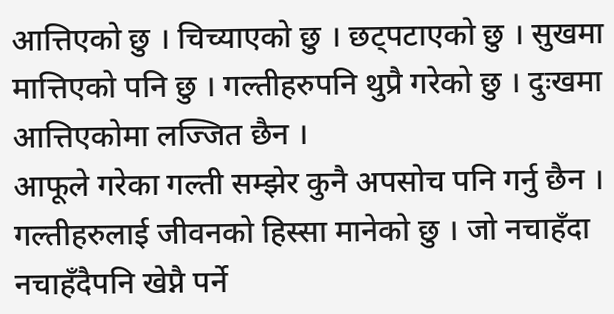आत्तिएको छु । चिच्याएको छु । छट्पटाएको छु । सुखमा मात्तिएको पनि छु । गल्तीहरुपनि थुप्रै गरेको छु । दुःखमा आत्तिएकोमा लज्जित छैन ।
आफूले गरेका गल्ती सम्झेर कुनै अपसोच पनि गर्नु छैन । गल्तीहरुलाई जीवनको हिस्सा मानेको छु । जो नचाहँदा नचाहँदैपनि खेप्नै पर्ने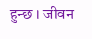हुन्छ । जीवन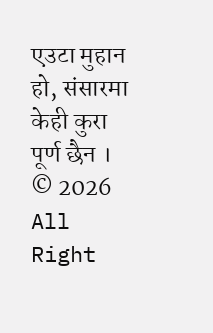एउटा मुहान हो, संसारमा केही कुरा पूर्ण छैन ।
© 2026 All Right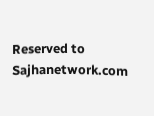Reserved to Sajhanetwork.com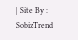| Site By : SobizTrend